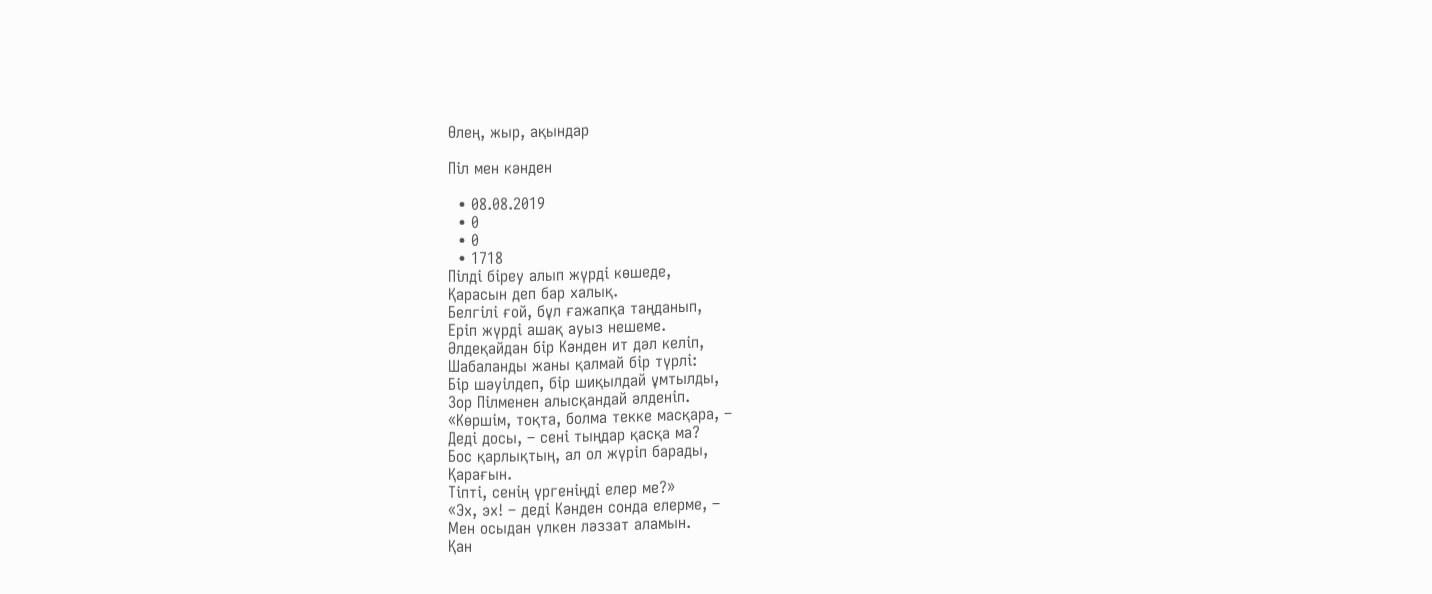Өлең, жыр, ақындар

Піл мен кәнден

  • 08.08.2019
  • 0
  • 0
  • 1718
Пілді біреу алып жүрді көшеде,
Қарасын деп бар халық.
Белгілі ғой, бұл ғажапқа таңданып,
Еріп жүрді ашақ ауыз нешеме.
Әлдеқайдан бір Кәнден ит дәл келіп,
Шабаланды жаны қалмай бір түрлі:
Бір шәуілдеп, бір шиқылдай ұмтылды,
Зор Пілменен алысқандай әлденіп.
«Көршім, тоқта, болма текке масқара, –
Деді досы, – сені тыңдар қасқа ма?
Бос қарлықтың, ал ол жүріп барады,
Қарағын.
Тіпті, сенің үргеніңді елер ме?»
«Эх, эх! – деді Кәнден сонда елерме, –
Мен осыдан үлкен ләззат аламын.
Қан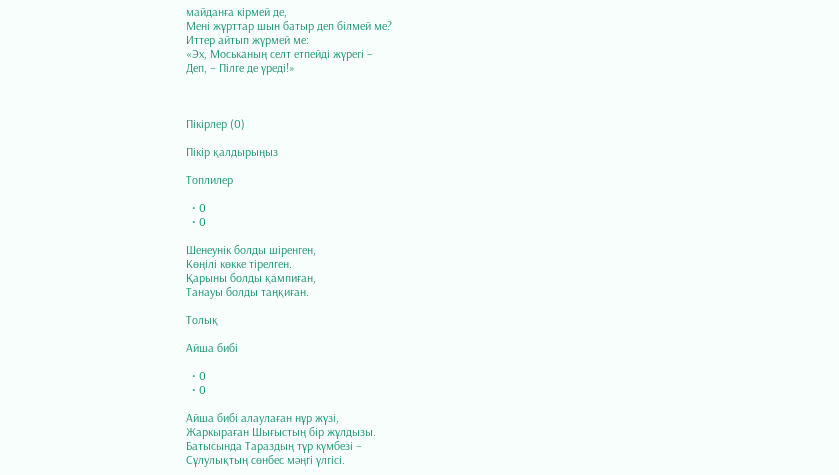майданға кірмей де,
Мені жұрттар шын батыр деп білмей ме?
Иттер айтып жүрмей ме:
«Эх, Моськаның селт етпейді жүрегі –
Деп, – Пілге де үреді!»



Пікірлер (0)

Пікір қалдырыңыз

Топлилер

  • 0
  • 0

Шенеунік болды шіренген,
Көңілі көкке тірелген.
Қарыны болды қампиған,
Танауы болды таңқиған.

Толық

Айша бибі

  • 0
  • 0

Айша бибі алаулаған нұр жүзі,
Жаркыраған Шығыстың бір жұлдызы.
Батысында Тараздың тұр күмбезі –
Сұлулықтың сөнбес мәңгі үлгісі.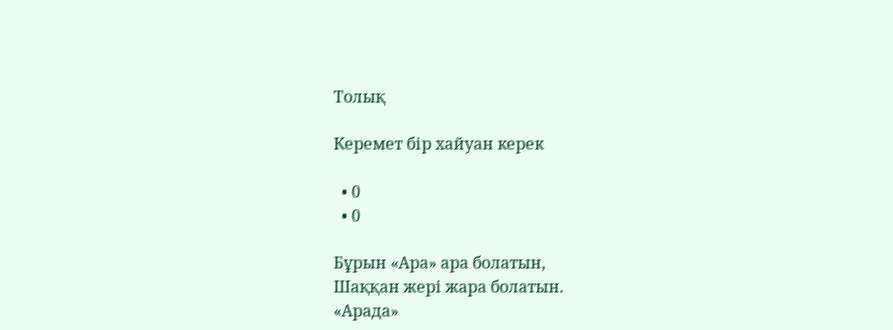Толық

Керемет бір хайуан керек

  • 0
  • 0

Бұрын «Ара» ара болатын,
Шаққан жері жара болатын.
«Арада»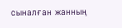сыналған жанның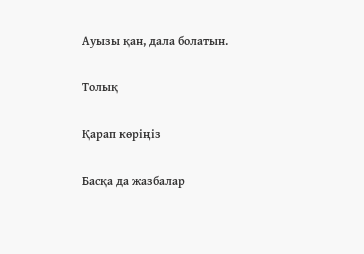Ауызы қан, дала болатын.

Толық

Қарап көріңіз

Басқа да жазбалар